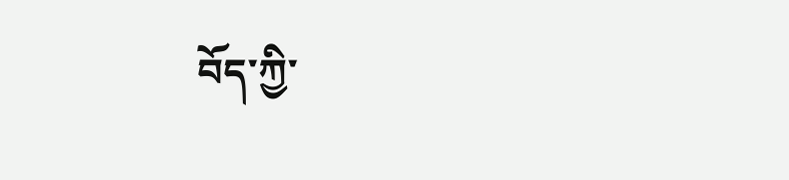བོད་ཀྱི་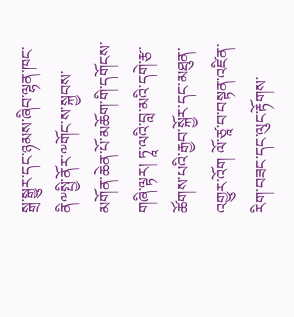སྒྲ་སྒྱུར་དང་ཉམས་ཞིབ་ལྷན་ཁང་ནི༸སྤྱི་ནོར་༸གོང་ས་སྐྱབས་མགོན་ཆེན་པོ་མཆོག་གི་དགོངས་གཞི་ལྟར། ཏཱ་ལའི་བླ་མའི་དགེ་རྩ་ཚོགས་པའི་རྒྱབ་སྐྱོར་དང་མཐུན་འགྱུར་འོག ལོ་ཙཱ་བ་བསྟན་འཛིན་རིག་བཟང་དང་ལུང་རྟོགས་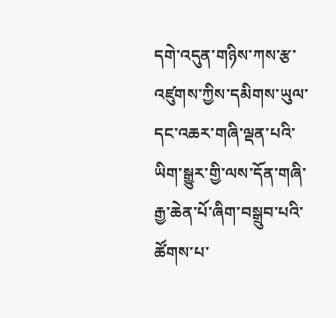དགེ་འདུན་གཉིས་ཀས་རྩ་འཛུགས་ཀྱིས་དམིགས་ཡུལ་དང་འཆར་གཞི་ལྡན་པའི་ཡིག་སྒྱུར་གྱི་ལས་དོན་གཞི་རྒྱ་ཆེན་པོ་ཞིག་བསྒྲུབ་པའི་ཚོགས་པ་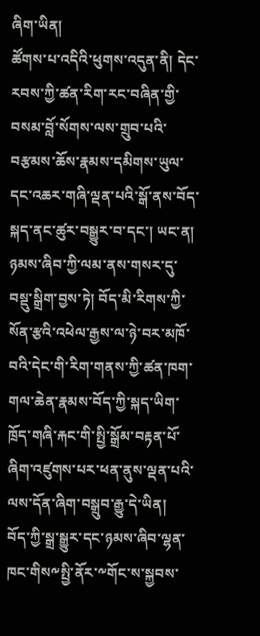ཞིག་ཡིན།
ཚོགས་པ་འདིའི་ཕུགས་འདུན་ནི། དེང་རབས་ཀྱི་ཚན་རིག་རང་བཞིན་གྱི་བསམ་བློ་སོགས་ལས་གྲུབ་པའི་བརྩམས་ཆོས་རྣམས་དམིགས་ཡུལ་དང་འཆར་གཞི་ལྡན་པའི་སྒོ་ནས་བོད་སྐད་ནང་ཚུར་བསྒྱུར་བ་དང་། ཡང་ན། ཉམས་ཞིབ་ཀྱི་ལམ་ནས་གསར་དུ་བསྡུ་སྒྲིག་བྱས་ཏེ། བོད་མི་རིགས་ཀྱི་སོན་རྩའི་འཕེལ་རྒྱས་ལ་ཉེ་བར་མཁོ་བའི་དེང་གི་རིག་གནས་ཀྱི་ཚན་ཁག་གལ་ཆེན་རྣམས་བོད་ཀྱི་སྐད་ཡིག་ཁྲོད་གཞི་རྐང་གི་སྤྱི་སྒྲོམ་བརྟན་པོ་ཞིག་འཛུགས་པར་ཕན་ནུས་ལྡན་པའི་ལས་དོན་ཞིག་བསྒྲུབ་རྒྱུ་དེ་ཡིན།
བོད་ཀྱི་སྒྲ་སྒྱུར་དང་ཉམས་ཞིབ་ལྷན་ཁང་གིས༸སྤྱི་ནོར་༸གོང་ས་སྐྱབས་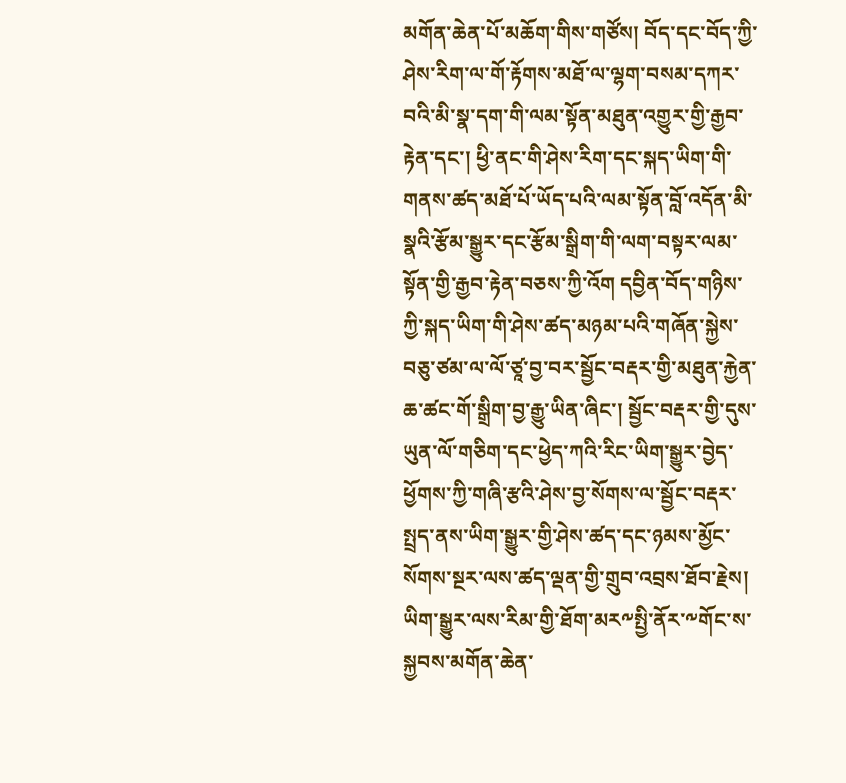མགོན་ཆེན་པོ་མཆོག་གིས་གཙོས། བོད་དང་བོད་ཀྱི་ཤེས་རིག་ལ་གོ་རྟོགས་མཐོ་ལ་ལྷག་བསམ་དཀར་བའི་མི་སྣ་དག་གི་ལམ་སྟོན་མཐུན་འགྱུར་གྱི་རྒྱབ་རྟེན་དང་། ཕྱི་ནང་གི་ཤེས་རིག་དང་སྐད་ཡིག་གི་གནས་ཚད་མཐོ་པོ་ཡོད་པའི་ལམ་སྟོན་བློ་འདོན་མི་སྣའི་རྩོམ་སྒྱུར་དང་རྩོམ་སྒྲིག་གི་ལག་བསྟར་ལམ་སྟོན་གྱི་རྒྱབ་རྟེན་བཅས་ཀྱི་འོག དབྱིན་བོད་གཉིས་ཀྱི་སྐད་ཡིག་གི་ཤེས་ཚད་མཉམ་པའི་གཞོན་སྐྱེས་བཅུ་ཙམ་ལ་ལོ་ཙཱ་བྱ་བར་སྦྱོང་བརྡར་གྱི་མཐུན་རྐྱེན་ཆ་ཚང་གོ་སྒྲིག་བྱ་རྒྱུ་ཡིན་ཞིང་། སྦྱོང་བརྡར་གྱི་དུས་ཡུན་ལོ་གཅིག་དང་ཕྱེད་ཀའི་རིང་ཡིག་སྒྱུར་བྱེད་ཕྱོགས་ཀྱི་གཞི་རྩའི་ཤེས་བྱ་སོགས་ལ་སྦྱོང་བརྡར་སྤྲད་ནས་ཡིག་སྒྱུར་གྱི་ཤེས་ཚད་དང་ཉམས་མྱོང་སོགས་སྔར་ལས་ཚད་ལྡན་གྱི་གྲུབ་འབྲས་ཐོབ་རྗེས། ཡིག་སྒྱུར་ལས་རིམ་གྱི་ཐོག་མར༸སྤྱི་ནོར་༸གོང་ས་སྐྱབས་མགོན་ཆེན་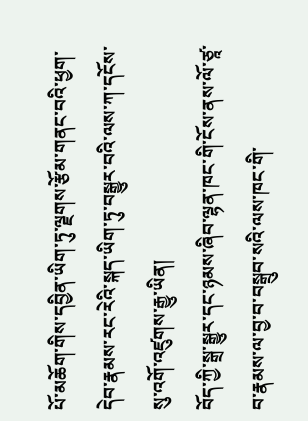པོ་མཆོག་གིས་དབྱིན་ཡིག་ཏུ་ལྗགས་རྩོམ་གནང་བའི་ཕྱག་དེབ་རྣམས་རང་རེའི་སྐད་ཡིག་ཏུ་བསྒྱུར་བའི་ལས་ཀ་དངོས་སུ་འགོ་འཛུགས་རྒྱུ་ཡིན།
བོད་ཀྱི་སྒྲ་སྒྱུར་དང་ཉམས་ཞིབ་ལྷན་ཁང་གི་ངོས་ནས་ལོ་ཙཱ་བ་རྣམས་ལ་བྱ་བ་བསྒྲུབ་སའི་ལས་ཁང་གི་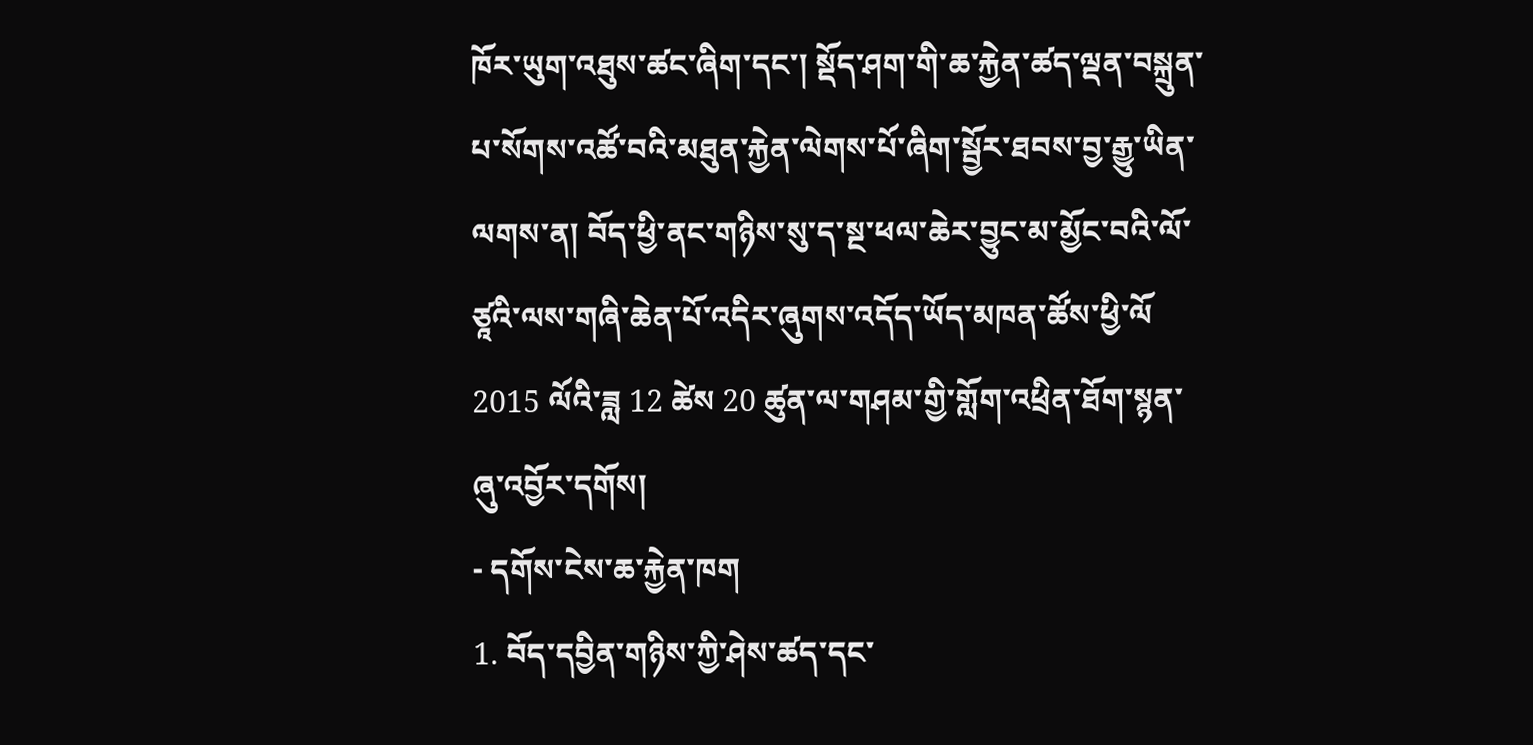ཁོར་ཡུག་འཐུས་ཚང་ཞིག་དང་། སྡོད་ཤག་གི་ཆ་རྐྱེན་ཚད་ལྡན་བསྐྲུན་པ་སོགས་འཚོ་བའི་མཐུན་རྐྱེན་ལེགས་པོ་ཞིག་སྦྱོར་ཐབས་བྱ་རྒྱུ་ཡིན་ལགས་ན། བོད་ཕྱི་ནང་གཉིས་སུ་ད་སྔ་ཕལ་ཆེར་བྱུང་མ་མྱོང་བའི་ལོ་ཙཱའི་ལས་གཞི་ཆེན་པོ་འདིར་ཞུགས་འདོད་ཡོད་མཁན་ཚོས་ཕྱི་ལོ 2015 ལོའི་ཟླ 12 ཚེས 20 ཚུན་ལ་གཤམ་གྱི་གློག་འཕྲིན་ཐོག་སྙན་ཞུ་འབྱོར་དགོས།
- དགོས་ངེས་ཆ་རྐྱེན་ཁག
1. བོད་དབྱིན་གཉིས་ཀྱི་ཤེས་ཚད་དང་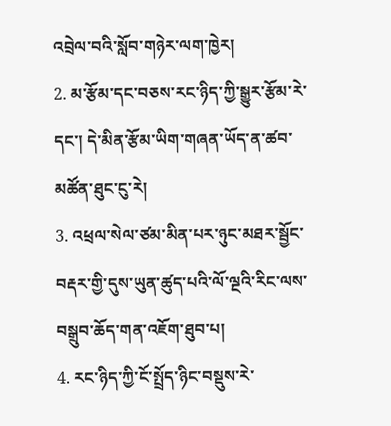འབྲེལ་བའི་སློབ་གཉེར་ལག་ཁྱེར།
2. མ་རྩོམ་དང་བཅས་རང་ཉིད་ཀྱི་སྒྱུར་རྩོམ་རེ་དང་། དེ་མིན་རྩོམ་ཡིག་གཞན་ཡོད་ན་ཚབ་མཚོན་ཐུང་ངུ་རེ།
3. འཕྲལ་སེལ་ཙམ་མིན་པར་ཉུང་མཐར་སྦྱོང་བརྡར་གྱི་དུས་ཡུན་ཚུད་པའི་ལོ་ལྔའི་རིང་ལས་བསྒྲུབ་ཆོད་གན་འཇོག་ཐུབ་པ།
4. རང་ཉིད་ཀྱི་ངོ་སྤྲོད་ཉིང་བསྡུས་རེ་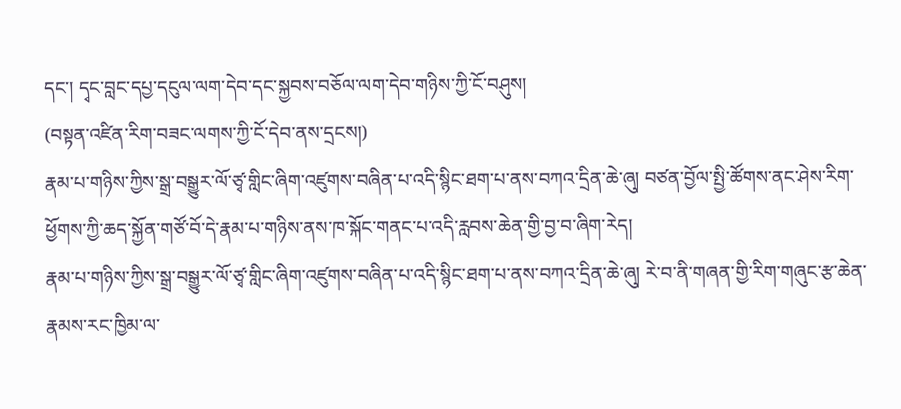དང་། དྭང་བླང་དཔྱ་དངུལ་ལག་དེབ་དང་སྐྱབས་བཅོལ་ལག་དེབ་གཉིས་ཀྱི་ངོ་བཤུས།
(བསྟན་འཛིན་རིག་བཟང་ལགས་ཀྱི་ངོ་དེབ་ནས་དྲངས།)
རྣམ་པ་གཉིས་ཀྱིས་སྒྲ་བསྒྱུར་ལོ་ཙྭ་གླིང་ཞིག་འཛུགས་བཞིན་པ་འདི་སྙིང་ཐག་པ་ནས་བཀའ་དྲིན་ཆེ་ཞུ། བཙན་བྱོལ་སྤྱི་ཚོགས་ནང་ཤེས་རིག་ཕྱོགས་ཀྱི་ཆད་སྐྱོན་གཙོ་བོ་དེ་རྣམ་པ་གཉིས་ནས་ཁ་སྐོང་གནང་པ་འདི་རླབས་ཆེན་གྱི་བྱ་བ་ཞིག་རེད།
རྣམ་པ་གཉིས་ཀྱིས་སྒྲ་བསྒྱུར་ལོ་ཙྭ་གླིང་ཞིག་འཛུགས་བཞིན་པ་འདི་སྙིང་ཐག་པ་ནས་བཀའ་དྲིན་ཆེ་ཞུ། རེ་བ་ནི་གཞན་གྱི་རིག་གཞུང་རྩ་ཆེན་རྣམས་རང་ཁྱིམ་ལ་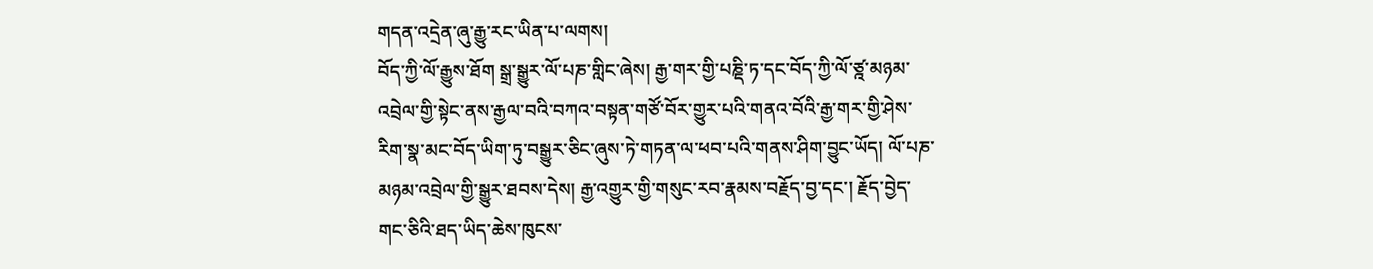གདན་འདྲེན་ཞུ་རྒྱུ་རང་ཡིན་པ་ལགས།
བོད་ཀྱི་ལོ་རྒྱུས་ཐོག སྒྲ་སྒྱུར་ལོ་པཎ་གླིང་ཞེས། རྒྱ་གར་གྱི་པཎྡི་ཏ་དང་བོད་ཀྱི་ལོ་ཙྰ་མཉམ་འབྲེལ་གྱི་སྟེང་ནས་རྒྱལ་བའི་བཀའ་བསྟན་གཙོ་བོར་གྱུར་པའི་གནའ་བོའི་རྒྱ་གར་གྱི་ཤེས་རིག་སྣ་མང་བོད་ཡིག་ཏུ་བསྒྱུར་ཅིང་ཞུས་ཏེ་གཏན་ལ་ཕབ་པའི་གནས་ཤིག་བྱུང་ཡོད། ལོ་པཎ་མཉམ་འབྲེལ་གྱི་སྒྱུར་ཐབས་དེས། རྒྱ་འགྱུར་གྱི་གསུང་རབ་རྣམས་བརྗོད་བྱ་དང་། རྗོད་བྱེད་གང་ཅིའི་ཐད་ཡིད་ཆེས་ཁུངས་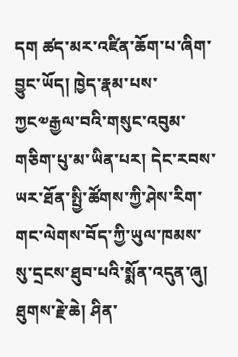དག ཚད་མར་འཛིན་ཆོག་པ་ཞིག་བྱུང་ཡོད། ཁྱེད་རྣམ་པས་ཀྱང༧རྒྱལ་བའི་གསུང་འབུམ་གཅིག་པུ་མ་ཡིན་པར། དེང་རབས་ཡར་ཐོན་སྤྱི་ཚོགས་ཀྱི་ཤེས་རིག་གང་ལེགས་བོད་ཀྱི་ཡུལ་ཁམས་སུ་དྲངས་ཐུབ་པའི་སྨོན་འདུན་ཞུ། ཐུགས་རྗེ་ཆེ། ཤིན་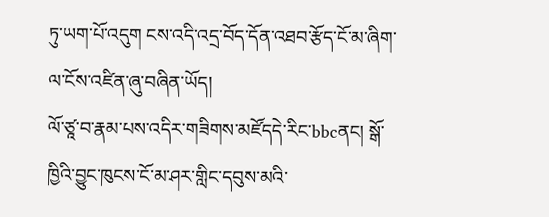ཏུ་ཡག་པོ་འདུག ངས་འདི་འདྲ་བོད་དོན་འཐབ་རྩོད་ངོ་མ་ཞིག་ལ་ངོས་འཛིན་ཞུ་བཞིན་ཡོད།
ལོ་ཙཱ་བ་རྣམ་པས་འདིར་གཟིགས་མཛོདདེ་རིང་bbcནང། སྒོ་ཁྱིའི་བྱུང་ཁུངས་ངོ་མ་ཤར་གླིང་དབུས་མའི་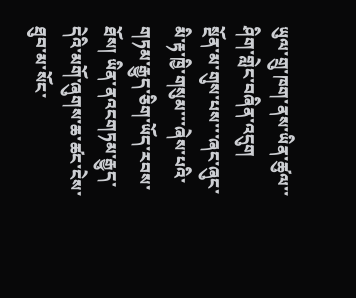ཡུལ་གྲུ་ཁག་ནས་ཡིན་ཚུལ་་ཤིག་གླེང་བཞིན་འདུག
སྔོན་མ་གུས་པས་་་ཞང་ཞུང་མི་རྟ་ཁྱི་གསུམ་་་ཞེས་པའི་གཏམ་རྒྱུད་ཅིག་ཡོད་རབས་ཐོས། ཡིན་ནའངགཏམ་རྒྱུད་དེའི་མགོ་ཞུགས་ཆ་ཚང་ངེས་ཐུབ་མ་སོང་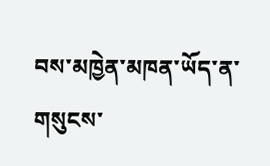བས་མཁྱེན་མཁན་ཡོད་ན་གསུངས་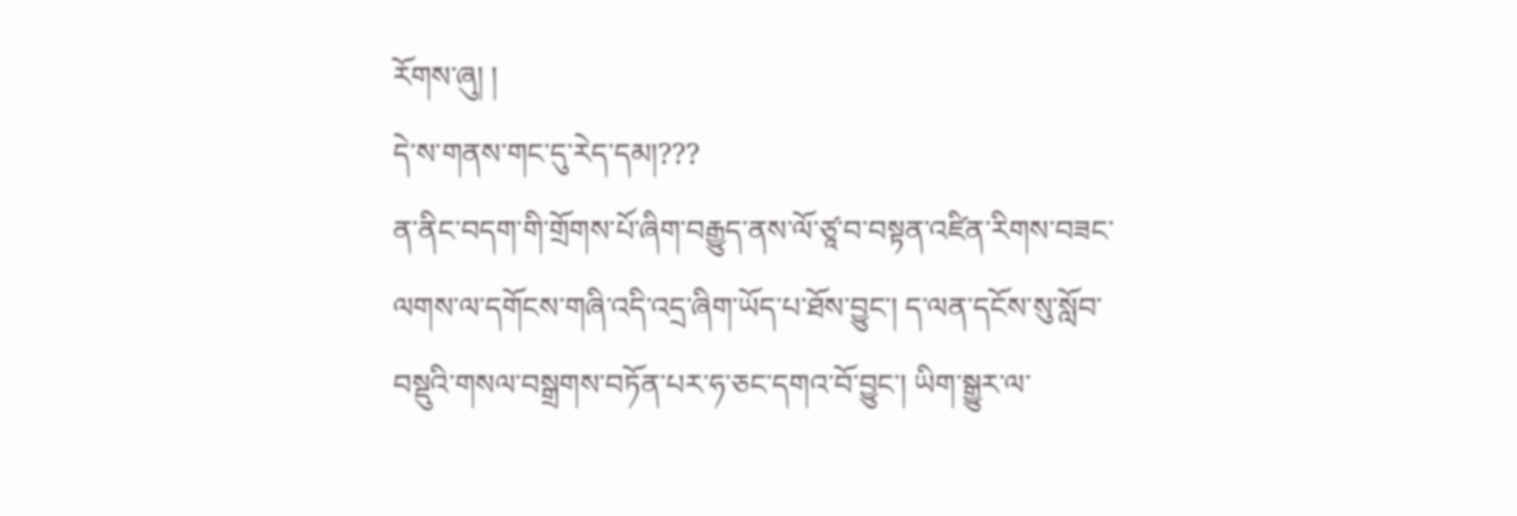རོགས་ཞུ། །
དེ་ས་གནས་གང་དུ་རེད་དམ།???
ན་ནིང་བདག་གི་གྲོགས་པོ་ཞིག་བརྒྱུད་ནས་ལོ་ཙཱ་བ་བསྟན་འཛིན་རིགས་བཟང་ལགས་ལ་དགོངས་གཞི་འདི་འདྲ་ཞིག་ཡོད་པ་ཐོས་བྱུང་། ད་ལན་དངོས་སུ་སློབ་བསྡུའི་གསལ་བསྒྲགས་བཏོན་པར་ཧ་ཅང་དགའ་བོ་བྱུང་། ཡིག་སྒྱུར་ལ་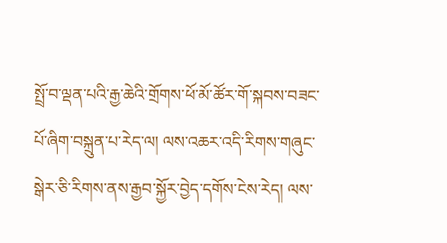སྤྲོ་བ་ལྡན་པའི་རྒྱ་ཆེའི་གྲོགས་ཕོ་མོ་ཚོར་གོ་སྐབས་བཟང་པོ་ཞིག་བསྐྲུན་པ་རེད་ལ། ལས་འཆར་འདི་རིགས་གཞུང་སྒེར་ཅི་རིགས་ནས་རྒྱབ་སྐྱོར་བྱེད་དགོས་ངེས་རེད། ལས་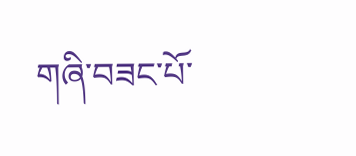གཞི་བཟང་པོ་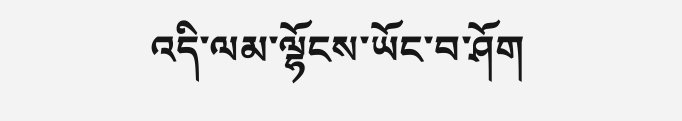འདི་ལམ་ལྷོངས་ཡོང་བ་ཤོག